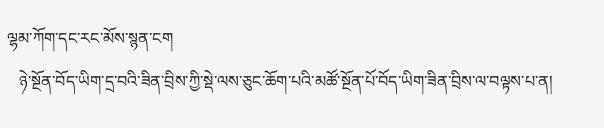ལྷམ་ཀོག་དང་རང་མོས་སྙན་ངག
   ཉེ་སྔོན་བོད་ཡིག་དྲ་བའི་ཟིན་བྲིས་ཀྱི་སྡེ་ལས་ཅུང་ཆོག་པའི་མཚོ་སྔོན་པོ་བོད་ཡིག་ཟིན་བྲིས་ལ་བལྟས་པ་ན།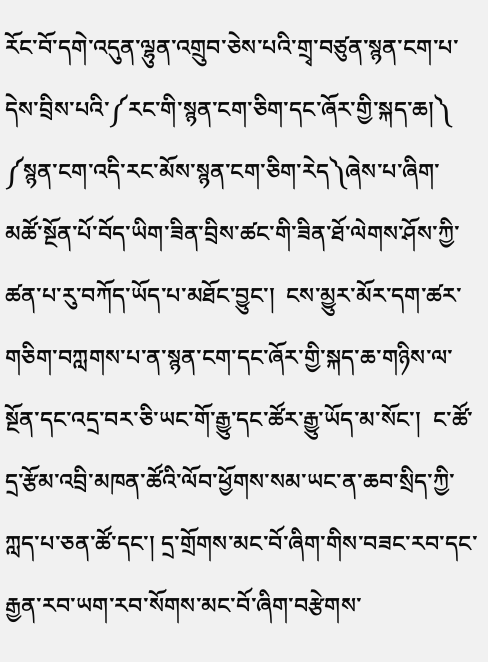རོང་བོ་དགེ་འདུན་ལྷུན་འགྲུབ་ཅེས་པའི་གྲྭ་བཙུན་སྙན་ངག་པ་དེས་བྲིས་པའི་༼རང་གི་སྙན་ངག་ཅིག་དང་ཞོར་གྱི་སྐད་ཆ།༽ ༼སྙན་ངག་འདི་རང་མོས་སྙན་ངག་ཅིག་རེད༽ཞེས་པ་ཞིག་མཚོ་སྔོན་པོ་བོད་ཡིག་ཟིན་བྲིས་ཚང་གི་ཟིན་ཐོ་ལེགས་ཤོས་ཀྱི་ཚན་པ་རུ་བཀོད་ཡོད་པ་མཐོང་བྱུང་།  ངས་མྱུར་མོར་དག་ཚར་གཅིག་བཀླགས་པ་ན་སྙན་ངག་དང་ཞོར་གྱི་སྐད་ཆ་གཉིས་ལ་སྔོན་དང་འདྲ་བར་ཅི་ཡང་གོ་རྒྱུ་དང་ཚོར་རྒྱུ་ཡོད་མ་སོང་།  ང་ཚོ་དྲ་རྩོམ་འབྲི་མཁན་ཚོའི་ལོབ་ཕྱོགས་སམ་ཡང་ན་ཆབ་སྲིད་ཀྱི་ཀླད་པ་ཅན་ཚོ་དང་། དྲ་གྲོགས་མང་བོ་ཞིག་གིས་བཟང་རབ་དང་རྒྱན་རབ་ཡག་རབ་སོགས་མང་བོ་ཞིག་བརྩེགས་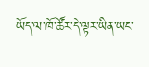ཡོད་ལ་ཁོ་ཚོར་དེ་ལྟར་ཡིན་ཡང་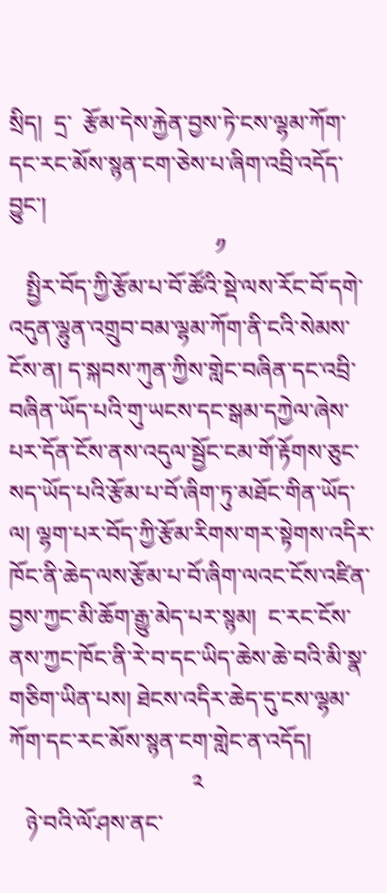སྲིད།  དྲ་  རྩོམ་དེས་རྐྱེན་བྱས་ཏེ་ངས་ལྷམ་ཀོག་དང་རང་མོས་སྙན་ངག་ཅེས་པ་ཞིག་འབྲི་འདོད་བྱུང་།
                                    ༡
   སྤྱིར་བོད་ཀྱི་རྩོམ་པ་བོ་ཚོའི་སྡེ་ལས་རོང་བོ་དགེ་འདུན་ལྷུན་འགྲུབ་བམ་ལྷམ་ཀོག་ནི་ངའི་སེམས་ངོས་ན། ད་སྐབས་ཀུན་ཀྱིས་གླེང་བཞིན་དང་འབྲི་བཞིན་ཡོད་པའི་གུ་ཡངས་དང་སྒམ་དཀྱེལ་ཞེས་པར་དོན་ངོས་ནས་འདུལ་སྦྱོང་ངམ་གོ་རྟོགས་ཅུང་སད་ཡོད་པའི་རྩོམ་པ་བོ་ཞིག་ཏུ་མཐོང་གིན་ཡོད་ལ། ལྷག་པར་བོད་ཀྱི་རྩོམ་རིགས་གར་སྟེགས་འདིར་ཁོང་ནི་ཆེད་ལས་རྩོམ་པ་བོ་ཞིག་ལའང་ངོས་འཛིན་བྱས་ཀྱང་མི་ཆོག་རྒྱུ་མེད་པར་སྙམ།  ང་རང་ངོས་ནས་ཀྱང་ཁོང་ནི་རེ་བ་དང་ཡིད་ཆེས་ཆེ་བའི་མི་སྣ་གཅིག་ཡིན་པས། ཐེངས་འདིར་ཆེད་དུ་ངས་ལྷམ་ཀོག་དང་རང་མོས་སྙན་ངག་གླེང་ན་འདོད།
                                ༢
   ཉེ་བའི་ལོ་ཤས་ནང་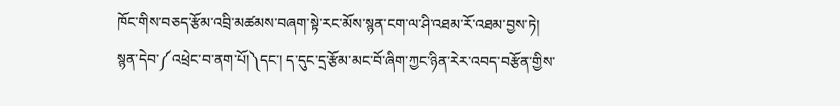ཁོང་གིས་བཅད་རྩོམ་འབྲི་མཚམས་བཞག་སྟེ་རང་མོས་སྙན་ངག་ལ་ཤི་འཐམ་རོ་འཐམ་བྱས་ཏེ།  སྙན་དེབ་༼འཕྲེང་བ་ནག་པོ།༽དང་། ད་དུང་དྲ་རྩོམ་མང་བོ་ཞིག་ཀྱང་ཉིན་རེར་འབད་བརྩོན་གྱིས་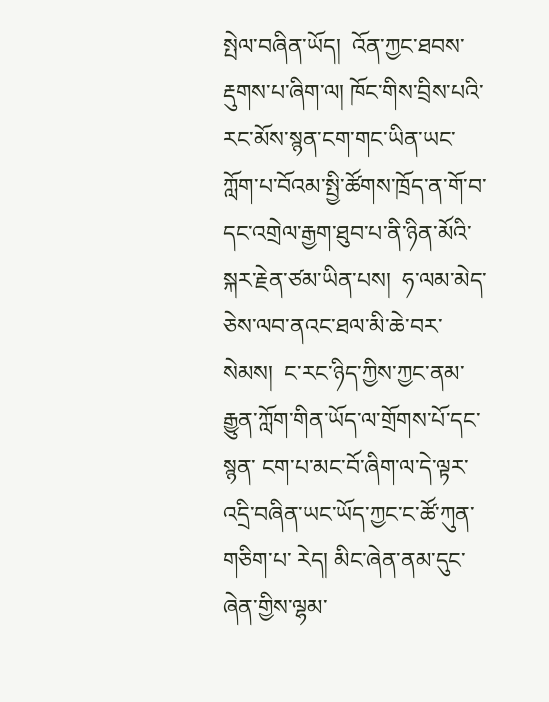སྤེལ་བཞིན་ཡོད།  འོན་ཀྱང་ཐབས་རྡུགས་པ་ཞིག་ལ། ཁོང་གིས་བྲིས་པའི་རང་མོས་སྙན་ངག་གང་ཡིན་ཡང་ཀློག་པ་བོའམ་སྤྱི་ཚོགས་ཁྲོད་ན་གོ་བ་དང་འགྲེལ་རྒྱག་ཐུབ་པ་ནི་ཉིན་མོའི་སྐར་རྗེན་ཙམ་ཡིན་པས།  ཧ་ལམ་མེད་ཅེས་ལབ་ནའང་ཐལ་མི་ཆེ་བར་སེམས།  ང་རང་ཉིད་ཀྱིས་ཀྱང་ནམ་རྒྱུན་ཀློག་གིན་ཡོད་ལ་གྲོགས་པོ་དང་སྙན་ ངག་པ་མང་བོ་ཞིག་ལ་དེ་ལྟར་འདྲི་བཞིན་ཡང་ཡོད་ཀྱང་ང་ཚོ་ཀུན་གཅིག་པ་ རེད། མིང་ཞེན་ནམ་དུང་ཞེན་གྱིས་ལྷམ་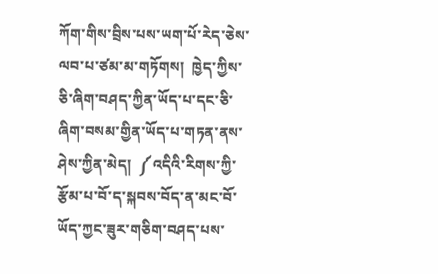ཀོག་གིས་བྲིས་པས་ཡག་པོ་རེད་ཅེས་ལབ་པ་ཙམ་མ་གཏོགས།  ཁྱེད་ཀྱིས་ཅི་ཞིག་བཤད་ཀྱིན་ཡོད་པ་དང་ཅི་ཞིག་བསམ་གྱིན་ཡོད་པ་གཏན་ནས་ཤེས་ཀྱིན་མེད།  ༼འདིའི་རིགས་ཀྱི་རྩོམ་པ་བོ་ད་སྐབས་བོད་ན་མང་བོ་ཡོད་ཀྱང་ཟུར་གཅིག་བཤད་པས་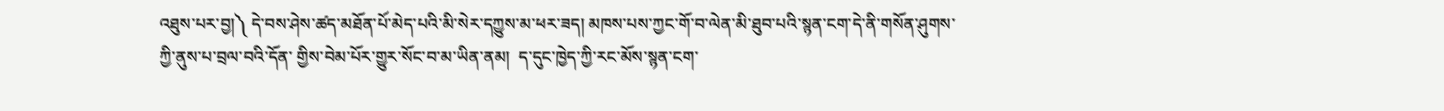འཐུས་པར་བྱ།༽ དེ་བས་ཤེས་ཚད་མཐོན་པོ་མེད་པའི་མི་སེར་དཀྱུས་མ་ཕར་ཟད། མཁས་པས་ཀྱང་གོ་བ་ལེན་མི་ཐུབ་པའི་སྙན་ངག་དེ་ནི་གསོན་ཤུགས་ཀྱི་ནུས་པ་བྲལ་བའི་དོན་ གྱིས་བེམ་པོར་གྱུར་སོང་བ་མ་ཡིན་ནམ།  ད་དུང་ཁྱེད་ཀྱི་རང་མོས་སྙན་ངག་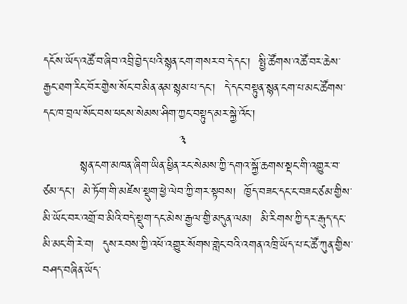དངོས་ཡོད་འཚོ་བ་ཞིབ་འབྲི་བྱེད་པའི་སྙན་ངག་གསར་བ་དེ་དང་།  སྤྱི་ཚོགས་འཚོ་བར་ཆེས་རྒྱང་ཐག་རིང་བོར་གྱེས་སོང་བ་མིན་ནམ་སྙམ་པ་དང་།  དེ་དང་བསྟུན་སྙན་ངག་པ་མང་ཚོགས་དང་ཁ་བྲལ་སོང་བས་ཕངས་སེམས་ཤིག་ཀྱང་བསྟུད་མར་སྐྱེ་འོང་།
                                 ༣
         སྙན་ངག་མཁན་ཞིག་ཡིན་ཕྱིན་རང་སེམས་ཀྱི་དགའ་སྐྱོ་ཆགས་སྡང་གི་འགྱུར་བ་ཙམ་དང་།  མེ་ཏོག་གི་མཛེས་སྡུག་ཕྱེ་ལེབ་ཀྱི་གར་སྟབས།  ཁྱོད་བཟང་དང་ང་བཟང་ཙམ་གྱིས་མི་ཡོང་བར་འགྲོ་བ་མིའི་བདེ་སྡུག་དང་མེས་རྒྱལ་གྱི་མདུན་ལམ།  མི་རིགས་ཀྱི་དར་རྒུད་དང་མི་མང་གི་རེ་བ།  དུས་རབས་ཀྱི་འཕོ་འགྱུར་སོགས་གླེང་བའི་འགན་འཁྲི་ཡོད་པ་ང་ཚོ་ཀུན་གྱིས་བཤད་བཞིན་ཡོད་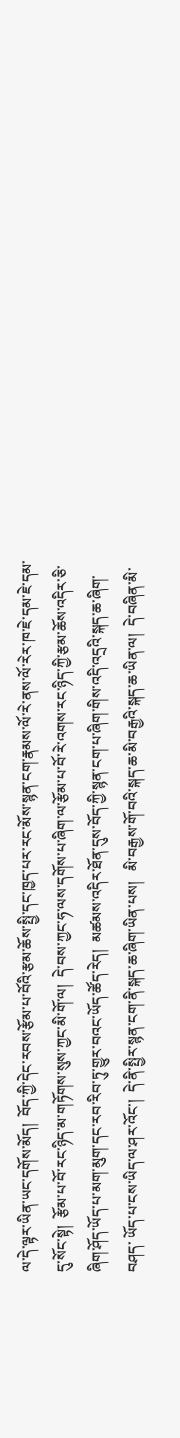ལ་དེ་ལྟར་ཡིན་ཡང་དགོས་མོད།  བོད་ཀྱི་དེང་རབས་རྩོམ་པ་བོའི་རྩམ་ཆོས་སྤྱི་དང་ཁྱད་པར་རང་མོས་སྙན་ངག་རྣམས་ལོ་རེ་ནས་ལོ་རེར་ཁ་ཇེ་དམ་ཇེ་དམ་དུ་སོང་སྟེ།  རྩོམ་པ་བོ་རང་ཉིད་མ་གཏོགས་སུས་ཀྱང་མི་གོ་ལ།  དེ་བས་ཀྱང་ཧ་ལས་དགོས་པ་ཞིག་ལ་རྩོམ་པ་བོ་རེ་འགས་རང་ཉིད་ཀྱི་རྩམ་ཆོས་འདིར་ཅི་ཞིག་ཤོད་ཡོད་པ་མག་མུག་དང་རབ་རིབ་ཏུ་གྱུར་བའང་ཡོད་ཚོད་རེད།  མཚམས་འདིར་ཐོན་དུས་བོད་ཀྱི་སྙན་ངག་པ་ཞིག་གིས་འདི་འདྲའི་སྐད་ཆ་ཞིག་བཤད་ ཡོད་པ་ངས་ཡིད་ལ་ཤར་འོང་།  དེ་ནི་སྤྱིར་སྙན་ངག་ནི་སྐད་ཆ་ཞིག་ཡིན་པས།   མི་བརྒྱས་གོ་བའི་སྐད་ཆ་མི་བརྒྱའི་སྐད་ཆ་ཡིན་ལ།  དེ་བཞིན་མི་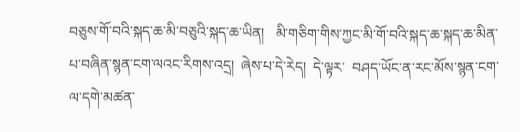བཅུས་གོ་བའི་སྐད་ཆ་མི་བཅུའི་སྐད་ཆ་ཡིན།   མི་གཅིག་གིས་ཀྱང་མི་གོ་བའི་སྐད་ཆ་སྐད་ཆ་མིན་པ་བཞིན་སྙན་ངག་ལའང་རིགས་འདྲ།  ཞེས་པ་དེ་རེད།  དེ་ལྟར་  བཤད་ཡོང་ན་རང་མོས་སྙན་ངག་ལ་དགེ་མཚན་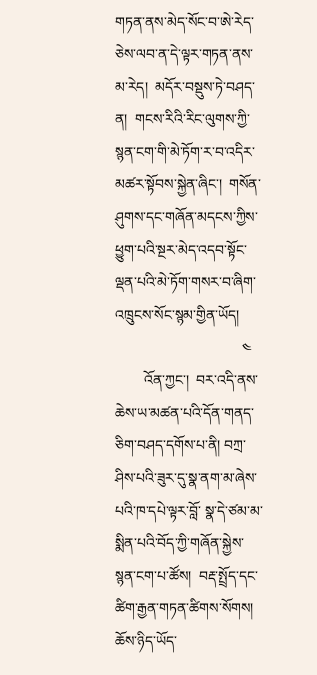གཏན་ནས་མེད་སོང་བ་ཨེ་རེད་ཅེས་ལབ་ན་དེ་ལྟར་གཏན་ནས་མ་རེད།  མདོར་བསྡུས་ཏེ་བཤད་ན།  གངས་རིའི་རིང་ལུགས་ཀྱི་སྙན་ངག་གི་མེ་ཏོག་ར་བ་འདིར་མཚར་སྟོབས་སྐྱེན་ཞིང་།  གསོན་ཤུགས་དང་གཞོན་མདངས་ཀྱིས་ཕྱུག་པའི་སྔར་མེད་འདབ་སྟོང་ལྡན་པའི་མེ་ཏོག་གསར་བ་ཞིག་འཁྲུངས་སོང་སྙམ་གྱིན་ཡོད།
                                   ༤
        འོན་ཀྱང་།  བར་འདི་ནས་ཆེས་ཡ་མཚན་པའི་དོན་གནད་ཅིག་བཤད་དགོས་པ་ནི། བཀྲ་ཤིས་པའི་ཟུར་དུ་སྣ་ནག་མ་ཞེས་པའི་ཁ་དཔེ་ལྟར་བློ་ སྣ་དེ་ཙམ་མ་སྨིན་པའི་བོད་ཀྱི་གཞོན་སྐྱེས་སྙན་ངག་པ་ཚོས།  བརྡ་སྤྲོད་དང་  ཚིག་རྒྱན་གཏན་ཚིགས་སོགས།  ཆོས་ཉིད་ཡོད་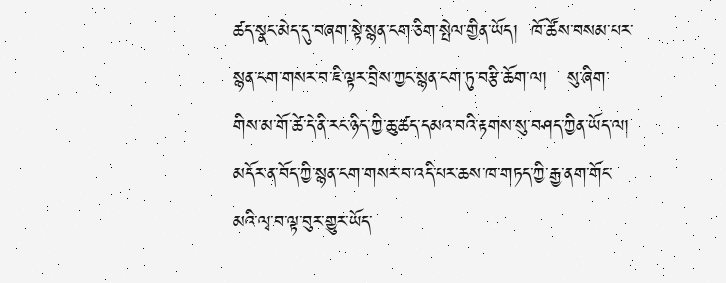ཚད་སྣང་མེད་དུ་བཞག་སྟེ་སྙན་ངག་ཅིག་སྤེལ་གྱིན་ཡོད།  ཁོ་ཚོས་བསམ་པར་སྙན་ངག་གསར་བ་ཇི་ལྟར་བྲིས་ཀྱང་སྙན་ངག་ཏུ་བརྩི་ཆོག་ལ།   སུ་ཞིག་གིས་མ་གོ་ཚེ་དེ་ནི་རང་ཉིད་ཀྱི་ཆུ་ཚད་དམའ་བའི་རྟགས་སུ་བཤད་ཀྱིན་ཡོད་ལ།  མདོར་ན་བོད་ཀྱི་སྙན་ངག་གསར་བ་འདི་པར་ཆས་ཁ་གཏད་ཀྱི་རྒྱ་ནག་གོང་མའི་ལྭ་བ་ལྟ་བུར་གྱུར་ཡོད་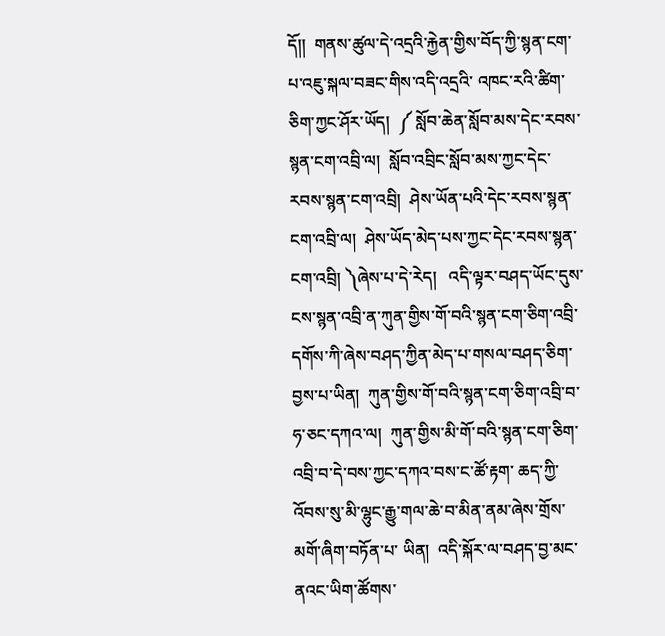དོ།།  གནས་ཚུལ་དེ་འདྲའི་རྐྱེན་གྱིས་བོད་ཀྱི་སྙན་ངག་པ་འཇུ་སྐལ་བཟང་གིས་འདི་འདྲའི་ འཁང་རའི་ཚིག་ཅིག་ཀྱང་ཤོར་ཡོད།  ༼ སློབ་ཆེན་སློབ་མས་དེང་རབས་སྙན་ངག་འབྲི་ལ།  སློབ་འབྲིང་སློབ་མས་ཀྱང་དེང་རབས་སྙན་ངག་འབྲི།  ཤེས་ཡོན་པའི་དེང་རབས་སྙན་ངག་འབྲི་ལ།  ཤེས་ཡོད་མེད་པས་ཀྱང་དེང་རབས་སྙན་ངག་འབྲི། ༽ཞེས་པ་དེ་རེད།   འདི་ལྟར་བཤད་ཡོང་དུས་ངས་སྙན་འབྲི་ན་ཀུན་གྱིས་གོ་བའི་སྙན་ངག་ཅིག་འབྲི་དགོས་ཀི་ཞེས་བཤད་ཀྱིན་མེད་པ་གསལ་བཤད་ཅིག་བྱས་པ་ཡིན།  ཀུན་གྱིས་གོ་བའི་སྙན་ངག་ཅིག་འབྲི་བ་ཧ་ཅང་དཀའ་ལ།  ཀུན་གྱིས་མི་གོ་བའི་སྙན་ངག་ཅིག་འབྲི་བ་དེ་བས་ཀྱང་དཀའ་བས་ང་ཚོ་རྟག་ ཆད་ཀྱི་འོབས་སུ་མི་ལྷུང་རྒྱུ་གལ་ཆེ་བ་མིན་ནམ་ཞེས་གྲོས་མགོ་ཞིག་བཏོན་པ་ ཡིན།  འདི་སྐོར་ལ་བཤད་བྱ་མང་ནའང་ཡིག་ཚོགས་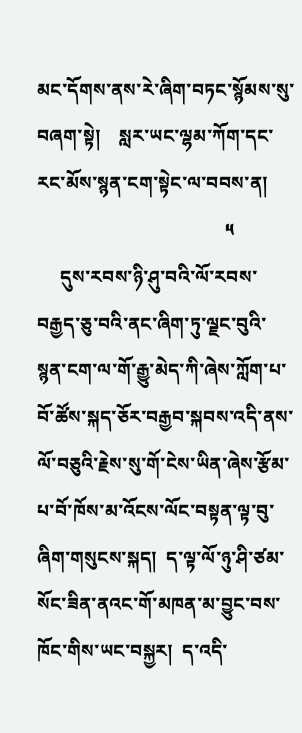མང་དོགས་ནས་རེ་ཞིག་བཏང་སྙོམས་སུ་བཞག་སྟེ།    སླར་ཡང་ལྷམ་ཀོག་དང་རང་མོས་སྙན་ངག་སྟེང་ལ་བབས་ན།
                                        ༥
     དུས་རབས་ཉི་ཤུ་བའི་ལོ་རབས་བརྒྱད་ཅུ་བའི་ནང་ཞིག་ཏུ་ལྗང་བུའི་སྙན་ངག་ལ་གོ་རྒྱུ་མེད་ཀི་ཞེས་ཀློག་པ་བོ་ཚོས་སྐད་ཅོར་བརྒྱབ་སྐབས་འདི་ནས་ལོ་བཅུའི་རྗེས་སུ་གོ་ངེས་ཡིན་ཞེས་རྩོམ་པ་བོ་ཁོས་མ་འོངས་ལོང་བསྟན་ལྟ་བུ་ཞིག་གསུངས་སྐད།  ད་ལྟ་ལོ་ཉུ་ཤི་ཙམ་སོང་ཟིན་ནའང་གོ་མཁན་མ་བྱུང་བས་ཁོང་གིས་ཡང་བསྐྱར།  ད་འདི་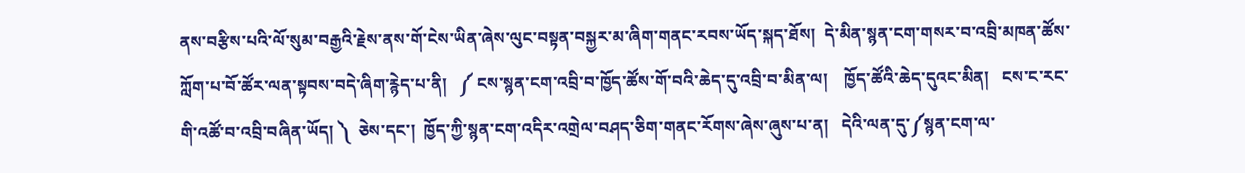ནས་བརྩིས་པའི་ལོ་སུམ་བརྒྱའི་རྗེས་ནས་གོ་ངེས་ཡིན་ཞེས་ལུང་བསྟན་བསྐྱར་མ་ཞིག་གནང་རབས་ཡོད་སྐད་ཐོས།  དེ་མིན་སྙན་ངག་གསར་བ་འབྲི་མཁན་ཚོས་ཀློག་པ་བོ་ཚོར་ལན་སྟབས་བདེ་ཞིག་རྙེད་པ་ནི།   ༼ ངས་སྙན་ངག་འབྲི་བ་ཁྱོད་ཚོས་གོ་བའི་ཆེད་དུ་འབྲི་བ་མིན་ལ།    ཁྱོད་ཚོའི་ཆེད་དུའང་མིན།   ངས་ང་རང་གི་འཚོ་བ་འབྲི་བཞིན་ཡོད། ༽  ཅེས་དང་།  ཁྱོད་ཀྱི་སྙན་ངག་འདིར་འགྲེལ་བཤད་ཅིག་གནང་རོགས་ཞེས་ཞུས་པ་ན།   དེའི་ལན་དུ་༼སྙན་ངག་ལ་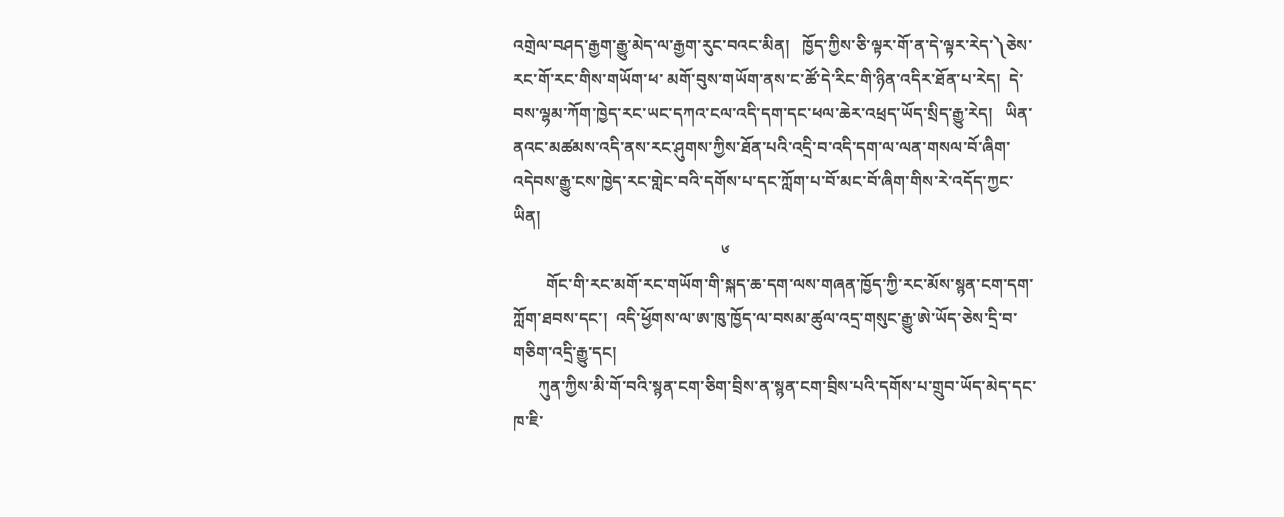འགྲེལ་བཤད་རྒྱག་རྒྱུ་མེད་ལ་རྒྱག་རུང་བའང་མིན།   ཁྱོད་ཀྱིས་ཅི་ལྟར་གོ་ན་དེ་ལྟར་རེད་༽ཅེས་རང་གོ་རང་གིས་གཡོག་ཕ་ མགོ་བུས་གཡོག་ནས་ང་ཚོ་དེ་རིང་གི་ཉིན་འདིར་ཐོན་པ་རེད།  དེ་བས་ལྷམ་ཀོག་ཁྱེད་རང་ཡང་དཀའ་ངལ་འདི་དག་དང་ཕལ་ཆེར་འཕྲད་ཡོད་སྲིད་རྒྱུ་རེད།   ཡིན་ནའང་མཚམས་འདི་ནས་རང་ཤུགས་ཀྱིས་ཐོན་པའི་འདྲི་བ་འདི་དག་ལ་ལན་གསལ་བོ་ཞིག་འདེབས་རྒྱུ་ངས་ཁྱེད་རང་གླེང་བའི་དགོས་པ་དང་ཀློག་པ་བོ་མང་བོ་ཞིག་གིས་རེ་འདོད་ཀྱང་ཡིན།
                                                  ༦
        གོང་གི་རང་མགོ་རང་གཡོག་གི་སྐད་ཆ་དག་ལས་གཞན་ཁྱོད་ཀྱི་རང་མོས་སྙན་ངག་དག་ཀློག་ཐབས་དང་།  འདི་ཕྱོགས་ལ་ཨ་ཁུ་ཁྱོད་ལ་བསམ་ཚུལ་འདྲ་གསུང་རྒྱུ་ཨེ་ཡོད་ཅེས་དྲི་བ་གཅིག་འདྲི་རྒྱུ་དང།
      ཀུན་ཀྱིས་མི་གོ་བའི་སྙན་ངག་ཅིག་བྲིས་ན་སྙན་ངག་བྲིས་པའི་དགོས་པ་གྲུབ་ཡོད་མེད་དང་ཁ་ཇི་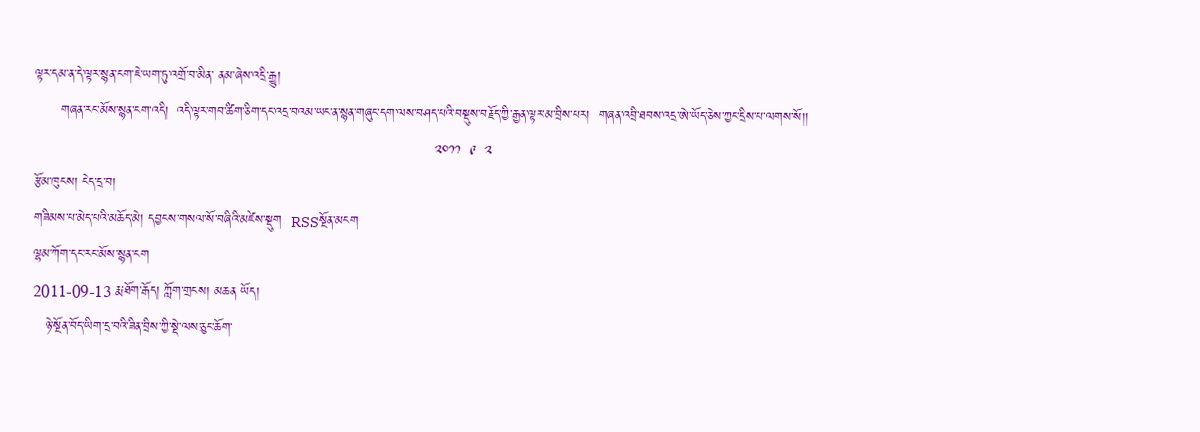ལྟར་དམ་ན་དེ་ལྟར་སྙན་ངག་ཇེ་ཡག་ཏུ་འགྲོ་བ་མིན་ ནམ་ཞེས་འདྲི་རྒྱུ།
      གཞན་རང་མོས་སྙན་ངག་འདི།  འདི་ལྟར་གབ་ཚིག་ཅིག་དང་འདྲ་བའམ་ཡང་ན་སྙན་གཞུང་དག་ལས་བཤད་པའི་བསྡུས་བརྗོད་ཀྱི་རྒྱན་ལྟར་མ་བྲིས་པར།  གཞན་འབྲི་ཐབས་འདྲ་ཨེ་ཡོད་ཅེས་ཀྱང་དྲིས་པ་ལགས་སོ།།
                                                                                           ༢༠༡༡  ༩  ༢
རྩོམ་ཁུངས། ངེད་དྲ་བ།
གཟིམས་པ་མེད་པའི་མཆོད་མེ། དབྱངས་གསལ་སོ་བཞིའི་མཛེས་སྡུག  RSSསྔོན་མངག
ལྷམ་ཀོག་དང་རང་མོས་སྙན་ངག
2011-09-13 རྨ་ཐོག་རྒོད། ཀློག་གྲངས། མཆན ཡོད།
   ཉེ་སྔོན་བོད་ཡིག་དྲ་བའི་ཟིན་བྲིས་ཀྱི་སྡེ་ལས་ཅུང་ཆོག་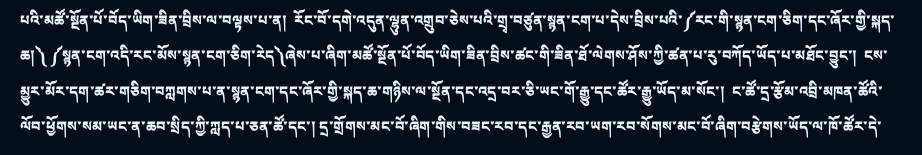པའི་མཚོ་སྔོན་པོ་བོད་ཡིག་ཟིན་བྲིས་ལ་བལྟས་པ་ན།  རོང་བོ་དགེ་འདུན་ལྷུན་འགྲུབ་ཅེས་པའི་གྲྭ་བཙུན་སྙན་ངག་པ་དེས་བྲིས་པའི་༼རང་གི་སྙན་ངག་ཅིག་དང་ཞོར་གྱི་སྐད་ཆ།༽ ༼སྙན་ངག་འདི་རང་མོས་སྙན་ངག་ཅིག་རེད༽ཞེས་པ་ཞིག་མཚོ་སྔོན་པོ་བོད་ཡིག་ཟིན་བྲིས་ཚང་གི་ཟིན་ཐོ་ལེགས་ཤོས་ཀྱི་ཚན་པ་རུ་བཀོད་ཡོད་པ་མཐོང་བྱུང་།  ངས་མྱུར་མོར་དག་ཚར་གཅིག་བཀླགས་པ་ན་སྙན་ངག་དང་ཞོར་གྱི་སྐད་ཆ་གཉིས་ལ་སྔོན་དང་འདྲ་བར་ཅི་ཡང་གོ་རྒྱུ་དང་ཚོར་རྒྱུ་ཡོད་མ་སོང་།  ང་ཚོ་དྲ་རྩོམ་འབྲི་མཁན་ཚོའི་ལོབ་ཕྱོགས་སམ་ཡང་ན་ཆབ་སྲིད་ཀྱི་ཀླད་པ་ཅན་ཚོ་དང་། དྲ་གྲོགས་མང་བོ་ཞིག་གིས་བཟང་རབ་དང་རྒྱན་རབ་ཡག་རབ་སོགས་མང་བོ་ཞིག་བརྩེགས་ཡོད་ལ་ཁོ་ཚོར་དེ་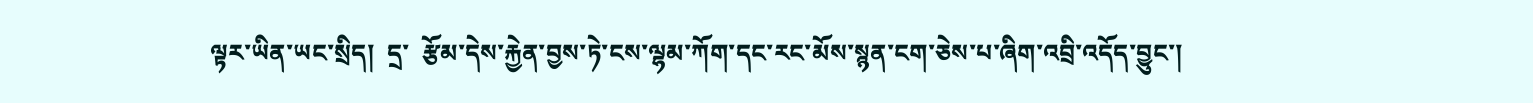ལྟར་ཡིན་ཡང་སྲིད།  དྲ་  རྩོམ་དེས་རྐྱེན་བྱས་ཏེ་ངས་ལྷམ་ཀོག་དང་རང་མོས་སྙན་ངག་ཅེས་པ་ཞིག་འབྲི་འདོད་བྱུང་།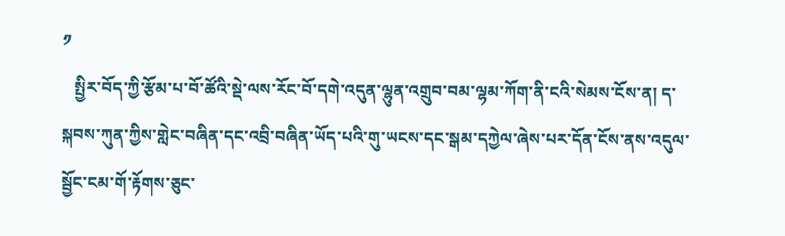༡
   སྤྱིར་བོད་ཀྱི་རྩོམ་པ་བོ་ཚོའི་སྡེ་ལས་རོང་བོ་དགེ་འདུན་ལྷུན་འགྲུབ་བམ་ལྷམ་ཀོག་ནི་ངའི་སེམས་ངོས་ན། ད་སྐབས་ཀུན་ཀྱིས་གླེང་བཞིན་དང་འབྲི་བཞིན་ཡོད་པའི་གུ་ཡངས་དང་སྒམ་དཀྱེལ་ཞེས་པར་དོན་ངོས་ནས་འདུལ་སྦྱོང་ངམ་གོ་རྟོགས་ཅུང་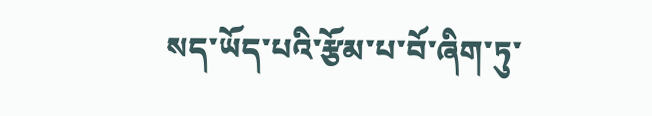སད་ཡོད་པའི་རྩོམ་པ་བོ་ཞིག་ཏུ་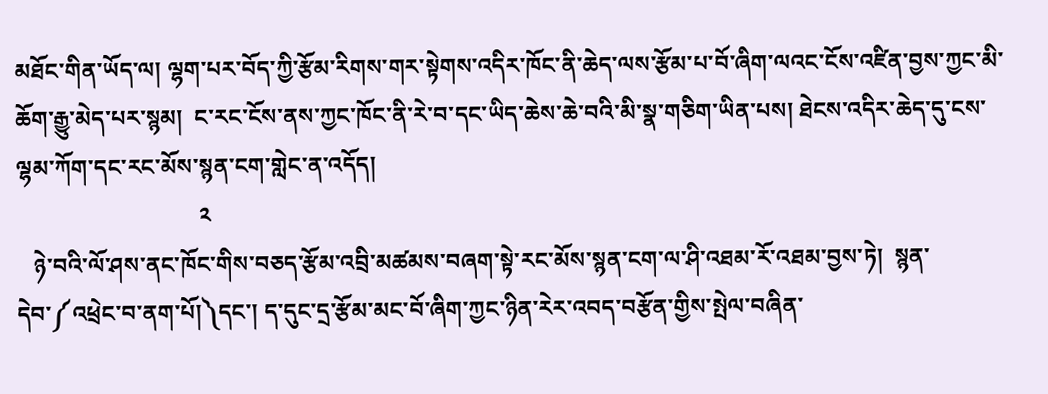མཐོང་གིན་ཡོད་ལ། ལྷག་པར་བོད་ཀྱི་རྩོམ་རིགས་གར་སྟེགས་འདིར་ཁོང་ནི་ཆེད་ལས་རྩོམ་པ་བོ་ཞིག་ལའང་ངོས་འཛིན་བྱས་ཀྱང་མི་ཆོག་རྒྱུ་མེད་པར་སྙམ།  ང་རང་ངོས་ནས་ཀྱང་ཁོང་ནི་རེ་བ་དང་ཡིད་ཆེས་ཆེ་བའི་མི་སྣ་གཅིག་ཡིན་པས། ཐེངས་འདིར་ཆེད་དུ་ངས་ལྷམ་ཀོག་དང་རང་མོས་སྙན་ངག་གླེང་ན་འདོད།
                                ༢
   ཉེ་བའི་ལོ་ཤས་ནང་ཁོང་གིས་བཅད་རྩོམ་འབྲི་མཚམས་བཞག་སྟེ་རང་མོས་སྙན་ངག་ལ་ཤི་འཐམ་རོ་འཐམ་བྱས་ཏེ།  སྙན་དེབ་༼འཕྲེང་བ་ནག་པོ།༽དང་། ད་དུང་དྲ་རྩོམ་མང་བོ་ཞིག་ཀྱང་ཉིན་རེར་འབད་བརྩོན་གྱིས་སྤེལ་བཞིན་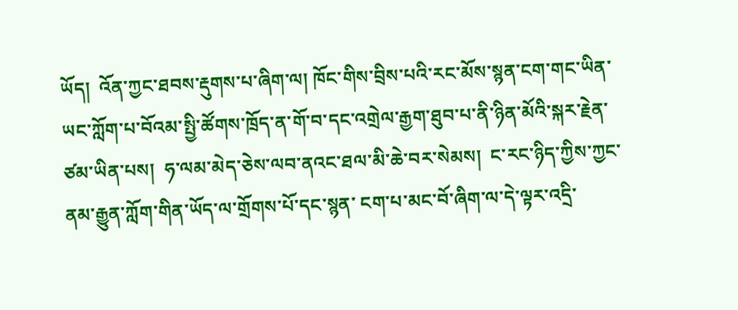ཡོད།  འོན་ཀྱང་ཐབས་རྡུགས་པ་ཞིག་ལ། ཁོང་གིས་བྲིས་པའི་རང་མོས་སྙན་ངག་གང་ཡིན་ཡང་ཀློག་པ་བོའམ་སྤྱི་ཚོགས་ཁྲོད་ན་གོ་བ་དང་འགྲེལ་རྒྱག་ཐུབ་པ་ནི་ཉིན་མོའི་སྐར་རྗེན་ཙམ་ཡིན་པས།  ཧ་ལམ་མེད་ཅེས་ལབ་ནའང་ཐལ་མི་ཆེ་བར་སེམས།  ང་རང་ཉིད་ཀྱིས་ཀྱང་ནམ་རྒྱུན་ཀློག་གིན་ཡོད་ལ་གྲོགས་པོ་དང་སྙན་ ངག་པ་མང་བོ་ཞིག་ལ་དེ་ལྟར་འདྲི་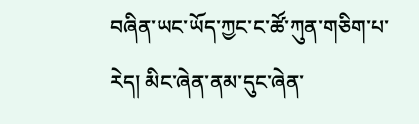བཞིན་ཡང་ཡོད་ཀྱང་ང་ཚོ་ཀུན་གཅིག་པ་ རེད། མིང་ཞེན་ནམ་དུང་ཞེན་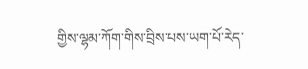གྱིས་ལྷམ་ཀོག་གིས་བྲིས་པས་ཡག་པོ་རེད་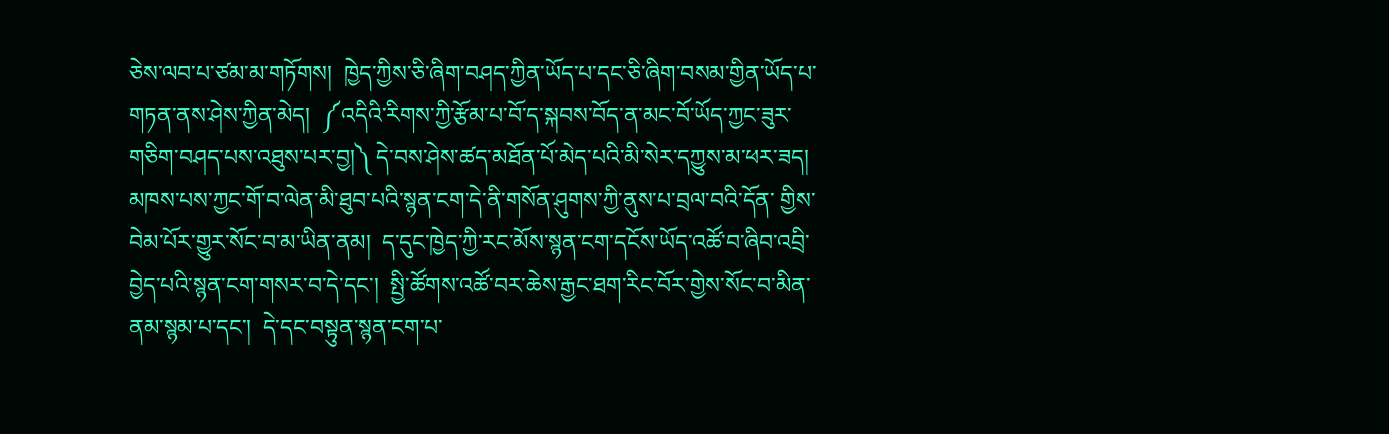ཅེས་ལབ་པ་ཙམ་མ་གཏོགས།  ཁྱེད་ཀྱིས་ཅི་ཞིག་བཤད་ཀྱིན་ཡོད་པ་དང་ཅི་ཞིག་བསམ་གྱིན་ཡོད་པ་གཏན་ནས་ཤེས་ཀྱིན་མེད།  ༼འདིའི་རིགས་ཀྱི་རྩོམ་པ་བོ་ད་སྐབས་བོད་ན་མང་བོ་ཡོད་ཀྱང་ཟུར་གཅིག་བཤད་པས་འཐུས་པར་བྱ།༽ དེ་བས་ཤེས་ཚད་མཐོན་པོ་མེད་པའི་མི་སེར་དཀྱུས་མ་ཕར་ཟད། མཁས་པས་ཀྱང་གོ་བ་ལེན་མི་ཐུབ་པའི་སྙན་ངག་དེ་ནི་གསོན་ཤུགས་ཀྱི་ནུས་པ་བྲལ་བའི་དོན་ གྱིས་བེམ་པོར་གྱུར་སོང་བ་མ་ཡིན་ནམ།  ད་དུང་ཁྱེད་ཀྱི་རང་མོས་སྙན་ངག་དངོས་ཡོད་འཚོ་བ་ཞིབ་འབྲི་བྱེད་པའི་སྙན་ངག་གསར་བ་དེ་དང་།  སྤྱི་ཚོགས་འཚོ་བར་ཆེས་རྒྱང་ཐག་རིང་བོར་གྱེས་སོང་བ་མིན་ནམ་སྙམ་པ་དང་།  དེ་དང་བསྟུན་སྙན་ངག་པ་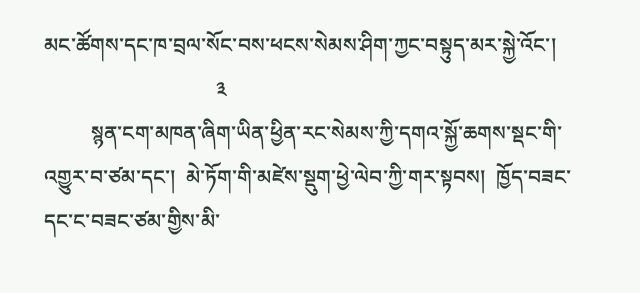མང་ཚོགས་དང་ཁ་བྲལ་སོང་བས་ཕངས་སེམས་ཤིག་ཀྱང་བསྟུད་མར་སྐྱེ་འོང་།
                                 ༣
         སྙན་ངག་མཁན་ཞིག་ཡིན་ཕྱིན་རང་སེམས་ཀྱི་དགའ་སྐྱོ་ཆགས་སྡང་གི་འགྱུར་བ་ཙམ་དང་།  མེ་ཏོག་གི་མཛེས་སྡུག་ཕྱེ་ལེབ་ཀྱི་གར་སྟབས།  ཁྱོད་བཟང་དང་ང་བཟང་ཙམ་གྱིས་མི་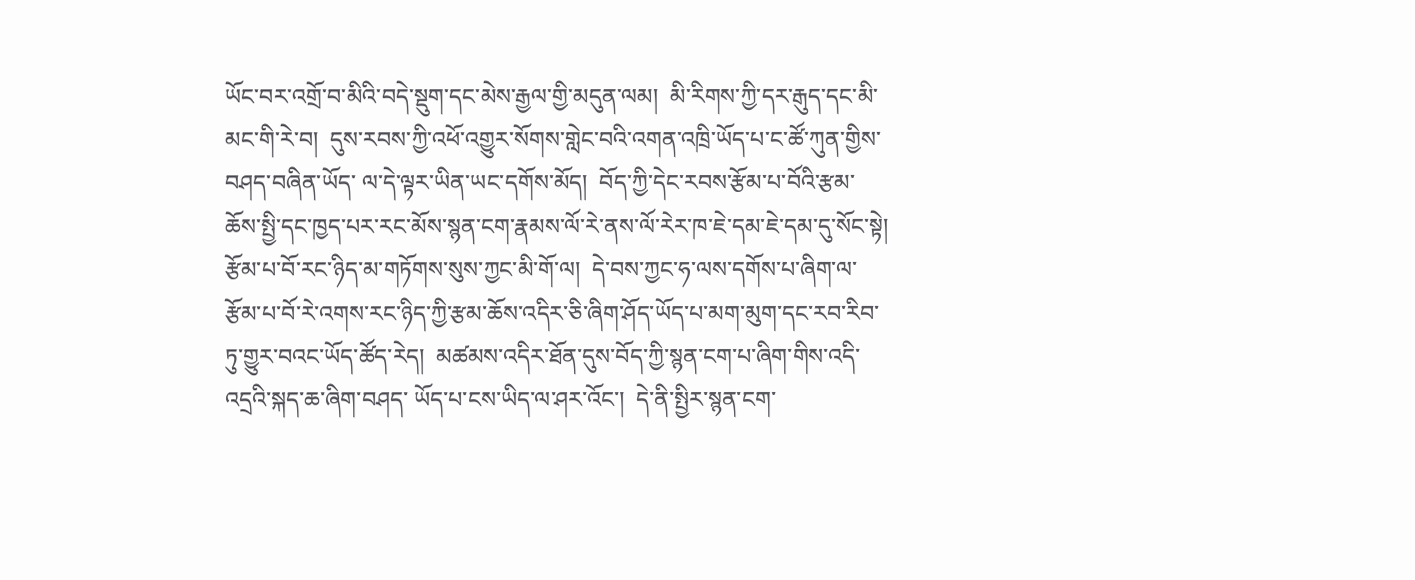ཡོང་བར་འགྲོ་བ་མིའི་བདེ་སྡུག་དང་མེས་རྒྱལ་གྱི་མདུན་ལམ།  མི་རིགས་ཀྱི་དར་རྒུད་དང་མི་མང་གི་རེ་བ།  དུས་རབས་ཀྱི་འཕོ་འགྱུར་སོགས་གླེང་བའི་འགན་འཁྲི་ཡོད་པ་ང་ཚོ་ཀུན་གྱིས་བཤད་བཞིན་ཡོད་ ལ་དེ་ལྟར་ཡིན་ཡང་དགོས་མོད།  བོད་ཀྱི་དེང་རབས་རྩོམ་པ་བོའི་རྩམ་ཆོས་སྤྱི་དང་ཁྱད་པར་རང་མོས་སྙན་ངག་རྣམས་ལོ་རེ་ནས་ལོ་རེར་ཁ་ཇེ་དམ་ཇེ་དམ་དུ་སོང་སྟེ།  རྩོམ་པ་བོ་རང་ཉིད་མ་གཏོགས་སུས་ཀྱང་མི་གོ་ལ།  དེ་བས་ཀྱང་ཧ་ལས་དགོས་པ་ཞིག་ལ་རྩོམ་པ་བོ་རེ་འགས་རང་ཉིད་ཀྱི་རྩམ་ཆོས་འདིར་ཅི་ཞིག་ཤོད་ཡོད་པ་མག་མུག་དང་རབ་རིབ་ཏུ་གྱུར་བའང་ཡོད་ཚོད་རེད།  མཚམས་འདིར་ཐོན་དུས་བོད་ཀྱི་སྙན་ངག་པ་ཞིག་གིས་འདི་འདྲའི་སྐད་ཆ་ཞིག་བཤད་ ཡོད་པ་ངས་ཡིད་ལ་ཤར་འོང་།  དེ་ནི་སྤྱིར་སྙན་ངག་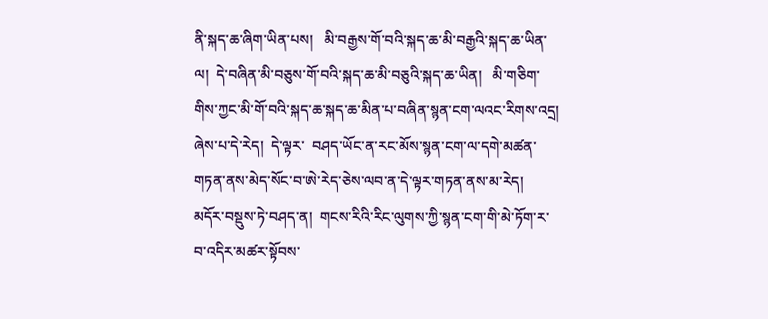ནི་སྐད་ཆ་ཞིག་ཡིན་པས།   མི་བརྒྱས་གོ་བའི་སྐད་ཆ་མི་བརྒྱའི་སྐད་ཆ་ཡིན་ལ།  དེ་བཞིན་མི་བཅུས་གོ་བའི་སྐད་ཆ་མི་བཅུའི་སྐད་ཆ་ཡིན།   མི་གཅིག་གིས་ཀྱང་མི་གོ་བའི་སྐད་ཆ་སྐད་ཆ་མིན་པ་བཞིན་སྙན་ངག་ལའང་རིགས་འདྲ།  ཞེས་པ་དེ་རེད།  དེ་ལྟར་  བཤད་ཡོང་ན་རང་མོས་སྙན་ངག་ལ་དགེ་མཚན་གཏན་ནས་མེད་སོང་བ་ཨེ་རེད་ཅེས་ལབ་ན་དེ་ལྟར་གཏན་ནས་མ་རེད།  མདོར་བསྡུས་ཏེ་བཤད་ན།  གངས་རིའི་རིང་ལུགས་ཀྱི་སྙན་ངག་གི་མེ་ཏོག་ར་བ་འདིར་མཚར་སྟོབས་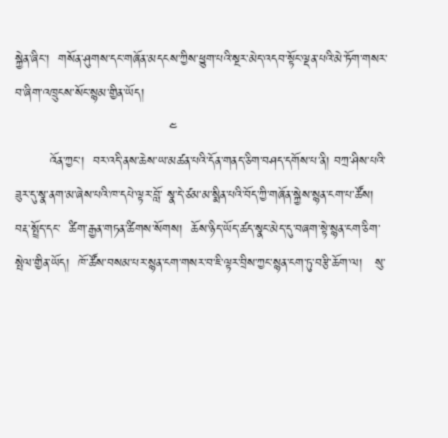སྐྱེན་ཞིང་།  གསོན་ཤུགས་དང་གཞོན་མདངས་ཀྱིས་ཕྱུག་པའི་སྔར་མེད་འདབ་སྟོང་ལྡན་པའི་མེ་ཏོག་གསར་བ་ཞིག་འཁྲུངས་སོང་སྙམ་གྱིན་ཡོད།
                                   ༤
        འོན་ཀྱང་།  བར་འདི་ནས་ཆེས་ཡ་མཚན་པའི་དོན་གནད་ཅིག་བཤད་དགོས་པ་ནི། བཀྲ་ཤིས་པའི་ཟུར་དུ་སྣ་ནག་མ་ཞེས་པའི་ཁ་དཔེ་ལྟར་བློ་ སྣ་དེ་ཙམ་མ་སྨིན་པའི་བོད་ཀྱི་གཞོན་སྐྱེས་སྙན་ངག་པ་ཚོས།  བརྡ་སྤྲོད་དང་  ཚིག་རྒྱན་གཏན་ཚིགས་སོགས།  ཆོས་ཉིད་ཡོད་ཚད་སྣང་མེད་དུ་བཞག་སྟེ་སྙན་ངག་ཅིག་སྤེལ་གྱིན་ཡོད།  ཁོ་ཚོས་བསམ་པར་སྙན་ངག་གསར་བ་ཇི་ལྟར་བྲིས་ཀྱང་སྙན་ངག་ཏུ་བརྩི་ཆོག་ལ།   སུ་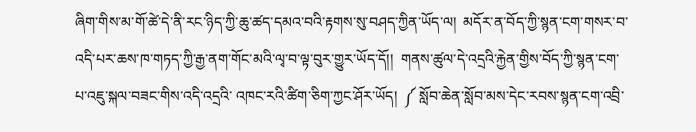ཞིག་གིས་མ་གོ་ཚེ་དེ་ནི་རང་ཉིད་ཀྱི་ཆུ་ཚད་དམའ་བའི་རྟགས་སུ་བཤད་ཀྱིན་ཡོད་ལ།  མདོར་ན་བོད་ཀྱི་སྙན་ངག་གསར་བ་འདི་པར་ཆས་ཁ་གཏད་ཀྱི་རྒྱ་ནག་གོང་མའི་ལྭ་བ་ལྟ་བུར་གྱུར་ཡོད་དོ།།  གནས་ཚུལ་དེ་འདྲའི་རྐྱེན་གྱིས་བོད་ཀྱི་སྙན་ངག་པ་འཇུ་སྐལ་བཟང་གིས་འདི་འདྲའི་ འཁང་རའི་ཚིག་ཅིག་ཀྱང་ཤོར་ཡོད།  ༼ སློབ་ཆེན་སློབ་མས་དེང་རབས་སྙན་ངག་འབྲི་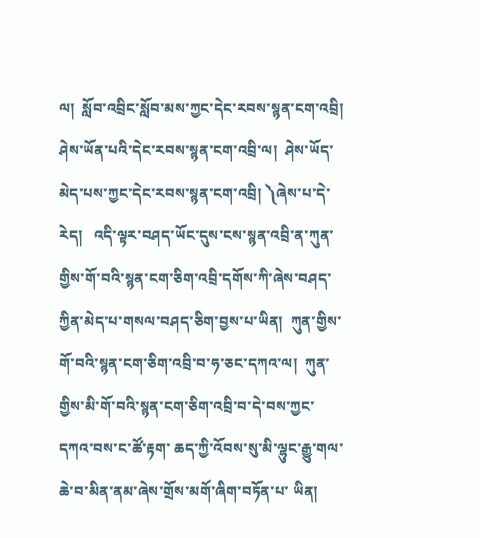ལ།  སློབ་འབྲིང་སློབ་མས་ཀྱང་དེང་རབས་སྙན་ངག་འབྲི།  ཤེས་ཡོན་པའི་དེང་རབས་སྙན་ངག་འབྲི་ལ།  ཤེས་ཡོད་མེད་པས་ཀྱང་དེང་རབས་སྙན་ངག་འབྲི། ༽ཞེས་པ་དེ་རེད།   འདི་ལྟར་བཤད་ཡོང་དུས་ངས་སྙན་འབྲི་ན་ཀུན་གྱིས་གོ་བའི་སྙན་ངག་ཅིག་འབྲི་དགོས་ཀི་ཞེས་བཤད་ཀྱིན་མེད་པ་གསལ་བཤད་ཅིག་བྱས་པ་ཡིན།  ཀུན་གྱིས་གོ་བའི་སྙན་ངག་ཅིག་འབྲི་བ་ཧ་ཅང་དཀའ་ལ།  ཀུན་གྱིས་མི་གོ་བའི་སྙན་ངག་ཅིག་འབྲི་བ་དེ་བས་ཀྱང་དཀའ་བས་ང་ཚོ་རྟག་ ཆད་ཀྱི་འོབས་སུ་མི་ལྷུང་རྒྱུ་གལ་ཆེ་བ་མིན་ནམ་ཞེས་གྲོས་མགོ་ཞིག་བཏོན་པ་ ཡིན།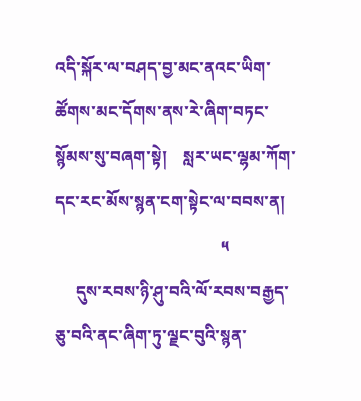འདི་སྐོར་ལ་བཤད་བྱ་མང་ནའང་ཡིག་ཚོགས་མང་དོགས་ནས་རེ་ཞིག་བཏང་སྙོམས་སུ་བཞག་སྟེ།    སླར་ཡང་ལྷམ་ཀོག་དང་རང་མོས་སྙན་ངག་སྟེང་ལ་བབས་ན།
                                        ༥
     དུས་རབས་ཉི་ཤུ་བའི་ལོ་རབས་བརྒྱད་ཅུ་བའི་ནང་ཞིག་ཏུ་ལྗང་བུའི་སྙན་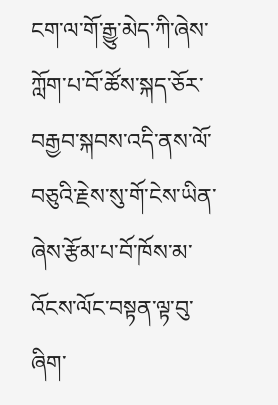ངག་ལ་གོ་རྒྱུ་མེད་ཀི་ཞེས་ཀློག་པ་བོ་ཚོས་སྐད་ཅོར་བརྒྱབ་སྐབས་འདི་ནས་ལོ་བཅུའི་རྗེས་སུ་གོ་ངེས་ཡིན་ཞེས་རྩོམ་པ་བོ་ཁོས་མ་འོངས་ལོང་བསྟན་ལྟ་བུ་ཞིག་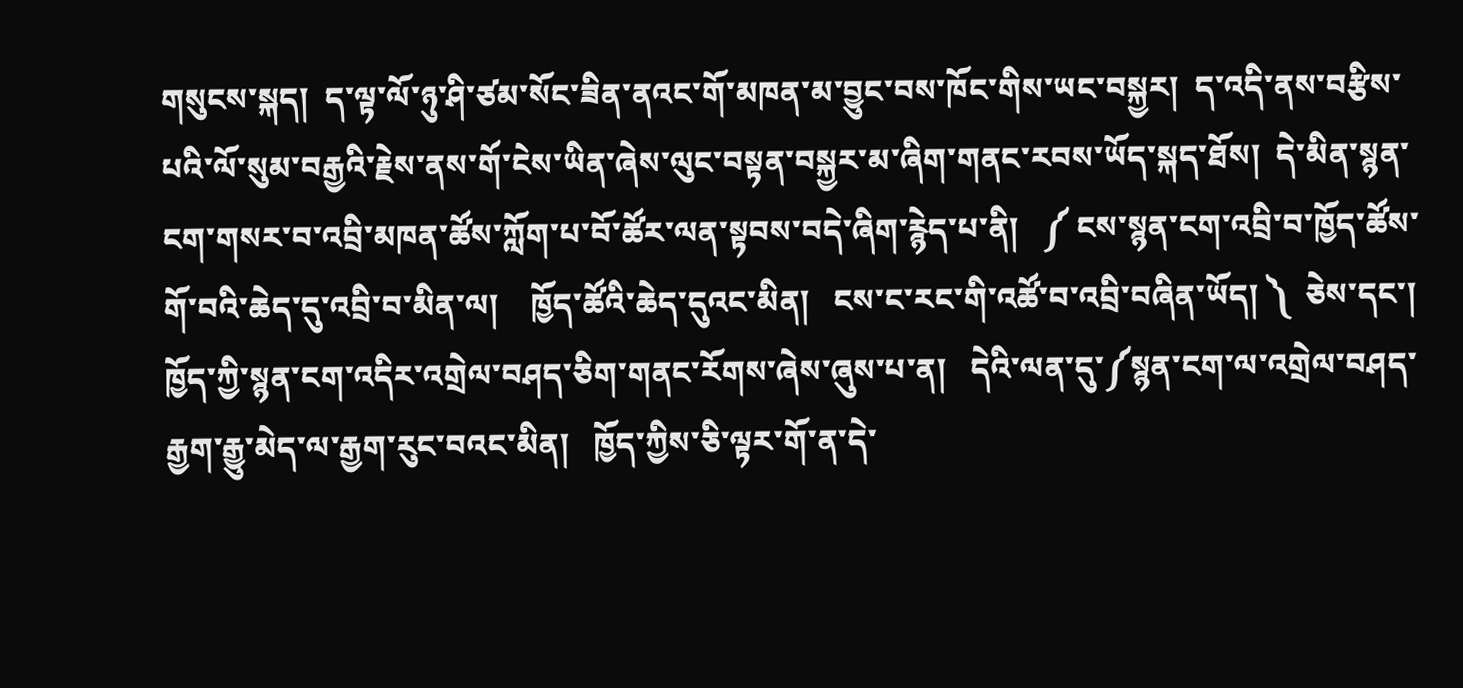གསུངས་སྐད།  ད་ལྟ་ལོ་ཉུ་ཤི་ཙམ་སོང་ཟིན་ནའང་གོ་མཁན་མ་བྱུང་བས་ཁོང་གིས་ཡང་བསྐྱར།  ད་འདི་ནས་བརྩིས་པའི་ལོ་སུམ་བརྒྱའི་རྗེས་ནས་གོ་ངེས་ཡིན་ཞེས་ལུང་བསྟན་བསྐྱར་མ་ཞིག་གནང་རབས་ཡོད་སྐད་ཐོས།  དེ་མིན་སྙན་ངག་གསར་བ་འབྲི་མཁན་ཚོས་ཀློག་པ་བོ་ཚོར་ལན་སྟབས་བདེ་ཞིག་རྙེད་པ་ནི།   ༼ ངས་སྙན་ངག་འབྲི་བ་ཁྱོད་ཚོས་གོ་བའི་ཆེད་དུ་འབྲི་བ་མིན་ལ།    ཁྱོད་ཚོའི་ཆེད་དུའང་མིན།   ངས་ང་རང་གི་འཚོ་བ་འབྲི་བཞིན་ཡོད། ༽  ཅེས་དང་།  ཁྱོད་ཀྱི་སྙན་ངག་འདིར་འགྲེལ་བཤད་ཅིག་གནང་རོགས་ཞེས་ཞུས་པ་ན།   དེའི་ལན་དུ་༼སྙན་ངག་ལ་འགྲེལ་བཤད་རྒྱག་རྒྱུ་མེད་ལ་རྒྱག་རུང་བའང་མིན།   ཁྱོད་ཀྱིས་ཅི་ལྟར་གོ་ན་དེ་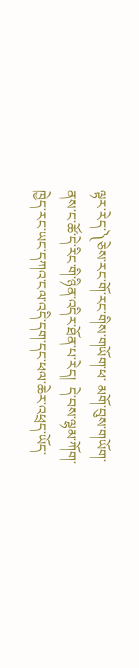ལྟར་རེད་༽ཅེས་རང་གོ་རང་གིས་གཡོག་ཕ་ མགོ་བུས་གཡོག་ནས་ང་ཚོ་དེ་རིང་གི་ཉིན་འདིར་ཐོན་པ་རེད།  དེ་བས་ལྷམ་ཀོག་ཁྱེད་རང་ཡང་དཀའ་ངལ་འདི་དག་དང་ཕལ་ཆེར་འཕྲད་ཡོད་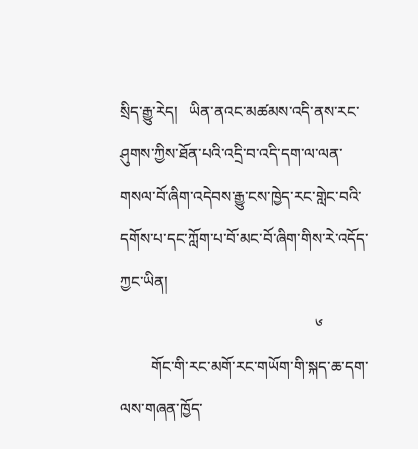སྲིད་རྒྱུ་རེད།   ཡིན་ནའང་མཚམས་འདི་ནས་རང་ཤུགས་ཀྱིས་ཐོན་པའི་འདྲི་བ་འདི་དག་ལ་ལན་གསལ་བོ་ཞིག་འདེབས་རྒྱུ་ངས་ཁྱེད་རང་གླེང་བའི་དགོས་པ་དང་ཀློག་པ་བོ་མང་བོ་ཞིག་གིས་རེ་འདོད་ཀྱང་ཡིན།
                                                  ༦
        གོང་གི་རང་མགོ་རང་གཡོག་གི་སྐད་ཆ་དག་ལས་གཞན་ཁྱོད་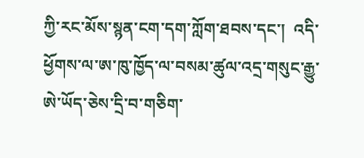ཀྱི་རང་མོས་སྙན་ངག་དག་ཀློག་ཐབས་དང་།  འདི་ཕྱོགས་ལ་ཨ་ཁུ་ཁྱོད་ལ་བསམ་ཚུལ་འདྲ་གསུང་རྒྱུ་ཨེ་ཡོད་ཅེས་དྲི་བ་གཅིག་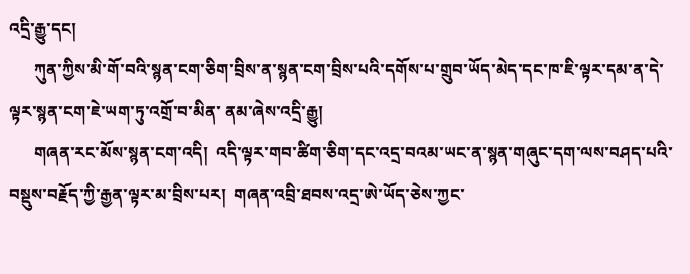འདྲི་རྒྱུ་དང།
      ཀུན་ཀྱིས་མི་གོ་བའི་སྙན་ངག་ཅིག་བྲིས་ན་སྙན་ངག་བྲིས་པའི་དགོས་པ་གྲུབ་ཡོད་མེད་དང་ཁ་ཇི་ལྟར་དམ་ན་དེ་ལྟར་སྙན་ངག་ཇེ་ཡག་ཏུ་འགྲོ་བ་མིན་ ནམ་ཞེས་འདྲི་རྒྱུ།
      གཞན་རང་མོས་སྙན་ངག་འདི།  འདི་ལྟར་གབ་ཚིག་ཅིག་དང་འདྲ་བའམ་ཡང་ན་སྙན་གཞུང་དག་ལས་བཤད་པའི་བསྡུས་བརྗོད་ཀྱི་རྒྱན་ལྟར་མ་བྲིས་པར།  གཞན་འབྲི་ཐབས་འདྲ་ཨེ་ཡོད་ཅེས་ཀྱང་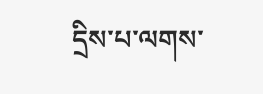དྲིས་པ་ལགས་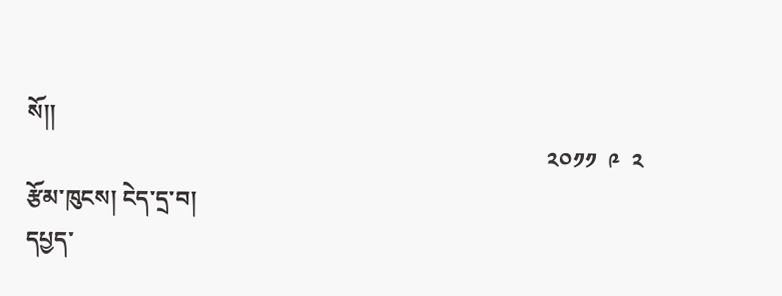སོ།།
                                                                                           ༢༠༡༡  ༩  ༢
རྩོམ་ཁུངས། ངེད་དྲ་བ།
དཔྱད་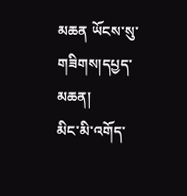མཆན ཡོངས་སུ་གཟིགས།དཔྱད་མཆན།
མིང་མི་འགོད་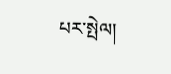པར་སྤེལ།